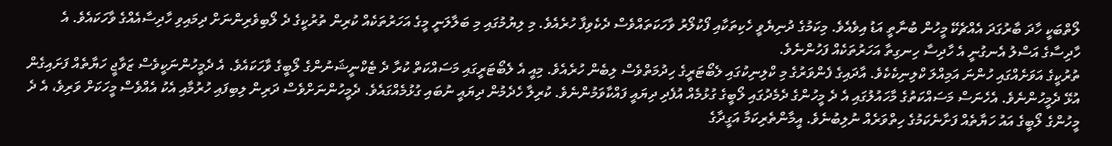ލޯތްބަކީ ހާދަ ބާރުގަދަ އެއްޗެކޭ މީހުން ބުނާތީ އަޑު އިވެއެވެ. މިކަމުގެ ދުނިޔެވީ ހެކިތަކާއި ފޯކުލޯރު ވާހަކަތައްވެސް ދެކެވިފާ ހުރެއެވެ. މި ލިޔުމުގައި މި ބަލާލަނީ މީގެ އަހަރުތަކެއް ކުރިން ތުރުކީގެ ދެ ލޯބިވެރިންނަށް ދިމައިވި ހާދިސާއެއްގެ ވާހަކައެވެ. އެ ހާދިސާގެ އަސްލު އެނގުނީ އެ ހާދިސާ ހިނގިތާ އަހަރުތަކެއް ފަހުންނެވެ.
ތުރުކީގެ އަވަށެއްގައި ހުންނަ އަމިއްލަ ކްލިނިކެކެވެ. އާދައިގެ ފެންވަރުގެ މި ކްލިނިކުގައި ލެބޯޓަރީގެ ހިދުމަތްވެސް ލިބެން ހުރެއެވެ. މިއީ އެ ލެބޯޓަރީގައި މަސައްކަތް ކުރާ ދެ ޓެކްނީޝަނުންގެ ލޯބީގެ ވާހަކައެވެ. އެ ދެމީހުންނަކީވެސް ޒަވާޖީ ހަޔާތެއް ފަށައިގެން އުޅޭ ދެމީހުންނެވެ. އެހެނަސް މަސައްކަތުގެ މާހައުލުގައި އެ ދެ މީހުންގެ ދެމެދުގައި ލޯބީގެ ގުޅުމެއް އުފެދި ދިޔައީ ފައްކާވަމުންނެވެ. ކުރިލާ ހެދެމުން ދިޔައީ ނުބައި ގުޅުމެއްގައެވެ. ދެމީހުންނަށްވެސް ދަރިން ލިބިފައި ހުރުމާއި އެކު އެއްވެސް މީހަކަށް ވަރިވެ، އެ ދެ މީހުންގެ ލޯބީގެ އައު ހަޔާތެއް ފަށާނެކަމުގެ ހިތްވަރެއް ނުލިބުނެވެ. އީމާންތެރިކަމާ އަގީދާގެ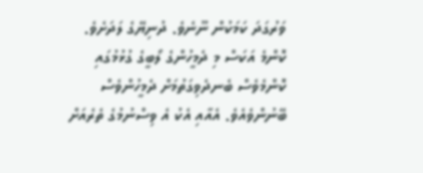ވަރުގަދަ ކަމަކުން ނޫނެވެ. ދުނިޔޭގެ ލަދަށެވެ.
ކޮންމެ އަކަސް މި ދެމީހުންގެ ލޯބީގެ ގުޅުމުގައި ކޮންމެވެސް ބެނދެވިގަތުމަށް ދެމީހުންވެސް ބޭނުންވެއެވެ. އެއާއި އެކު އެ ވިސްނުމުގެ ތެރެއަށް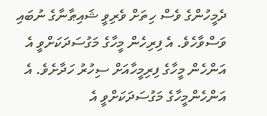ދެމީހުންގެ ވެސް ހިތަށް ވެރިވީ ޝައިޠާނާގެ ނުބައި ވަސްވާހެވެ. އެ ފިރިހެން މީހާގެ މަގުސަދަކަށްވީ އެ އަންހެން މީހާގެ ފިރިމީހާއަށް ސިހުރު ހަދާށެވެ. އެ އަންހެންމީހާގެ މަގުސަދަކަށްވީ އެ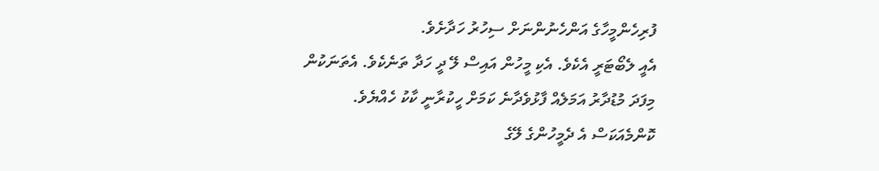ފުރިހެންމީހާގެ އަންހެނުންނަށް ސިހުރު ހަދާށެވެ.
އެއީ ލެބޯޓަރީ އެކެވެ. އެކި މީހުން އައިސް ލޭ ދީ ހަދާ ތަނެކެވެ. އެތަނަކުން މިފަދަ މުޑުދާރު އަމަލެއް ފާޅުވެދާނެ ކަމަށް ހީކުރާނީ ކާކު ހެއްޔެވެ. ކޮންމެއަކަސް އެ ދެމީހުންގެ ލޭގެ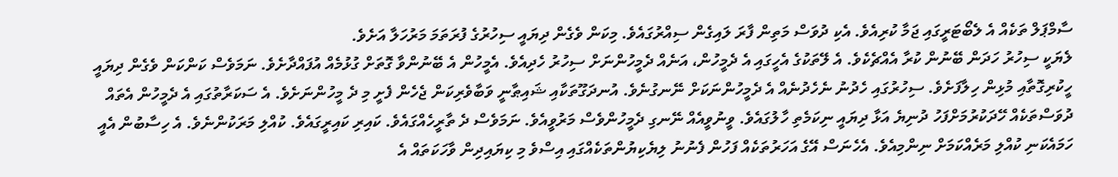ސާމްޕަލް ތަކެއް އެ ލެބޯޓަރީގައި ޖަމާ ކުރިއެވެ. އެކި ދުވަސް މަތިން ފާރަ ލައިގެން ސިއްރުގައެވެ. މިކަން ވެގެން ދިޔައީ ސިހުރުގެ ފުރަތަމަ މަރުހަލާ އަށެވެ.
ލެޔަކީ ސިހުރު ހަދަން ބޭނުން ކުރާ އެއްޗެކެވެ. އެ ލޭތަކުގެ އެހީގައި އެ ދެމީހުން، އަނެއް ދެމީހުންނަށް ސިހުރު ހެދިއެވެ. އެމީހުން އެ ބޭނުންވާ ގޮތަށް ގުޅުމެއް އުފައްދާށެވެ. ނަމަވެސް ކަންކަން ވެގެން ދިޔައީ ހީކުރިގޮތާއި މުޅިން ހިލާފަށެވެ. ސިހުރުގައި ހެދުނު ނެހެދުނެއް އެ ދެމީހުންނަކަށް ނޭނގުނެވެ. އުނދަގޫތަކާއި ޝައިޠާނީ ވަބާވެރިކަން ޖެހެން ފެށީ މި ދެ މީހުންނަށެވެ. އެ ސަކަރާތުގައި އެ ދެމީހުން އެތައް ދުވަސްތަކެއް ހޭދަކުރުމަށްފަހު ދުނިޔެ އަޅާ ދިޔައީ ނިކަމެތި ހާލުގައެވެ. ވީނުވީއެއް ނޭނގި ދެމީހުންވެސް މަރުވީއެވެ. ނަމަވެސް ދެ ތާރީހެއްގައެވެ. ކައިރި ކައިރީގައެވެ. ކުއްލި މަރަކުންނެވެ. އެ ހިސާބުން އެއީ ހަމައެކަނި ކުއްލި މަރެއްކަމަށް ނިންމިއެވެ. އެހެނަސް އޭގެ އަހަރުތަކެއް ފަހުން ފެނުނު ލިޔެކިޔުންތަކެއްގައި އިސްވެ މި ކިޔައިދިން ވާހަކަތައް އެ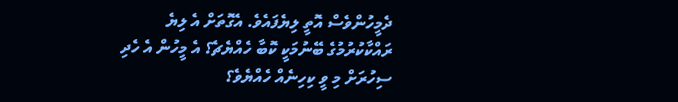ދެމީހުންވެސް އޮތީ ލިޔެފައެވެ. އެގޮތަށް އެ ލިޔެ ރައްކާކުރުމުގެ ބޭނުމަކީ ކޮބާ ހެއްޔެޗެ؟ އެ މީހުން އެ ހެދި ސިހުރަށް މި ވީ ކިހިނެއް ހެއްޔެވެ؟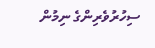ސިހުރުވެރިންގެ ނިމުން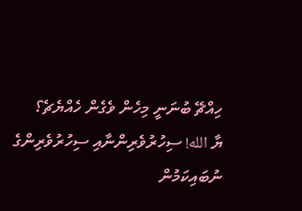ހިއްޗޭ ބުނަނީ މިހެން ވެގެން ހެއްޔެޗެ؟
ޔާ الله! ސިހުރުވެރިންނާއި ސިހުރުވެރިންގެ ނުބައިކަމުން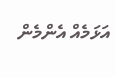އަޅަމެއް އެންމެން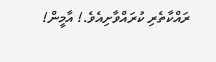ރައްކާތެރި ކުރައްވާށިއެވެ.! އާމީން!